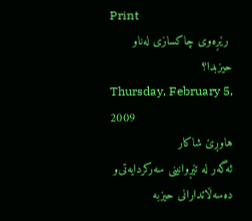Print
 رێڕه‌وی‌ چاكسازی‌ له‌ناو حیزبدا؟
Thursday, February 5, 2009
هاوڕێ‌ شاكار
ئه‌گه‌ر له‌ تێڕوانینی‌ سه‌ركردایه‌تی‌‌و ده‌سه‌ڵاتدارانی‌ حیزبه‌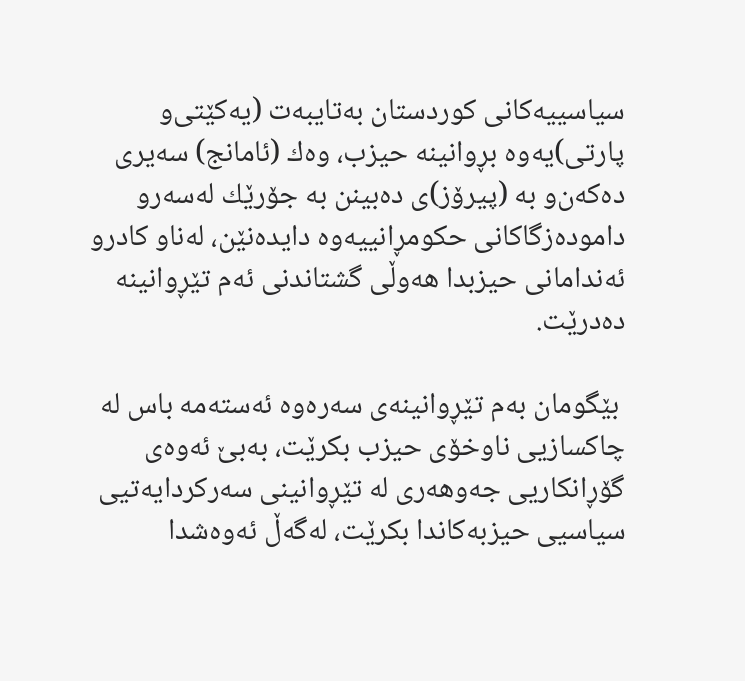سیاسییه‌كانی‌ كوردستان به‌تایبه‌ت (یه‌كێتی‌‌و پارتی‌)یه‌وه‌ بڕوانینه‌ حیزب، وه‌ك (ئامانج) سه‌یری‌ ده‌كه‌ن‌و به‌ (پیرۆز)ی‌ ده‌بینن به‌ جۆرێك له‌سه‌رو داموده‌زگاكانی‌ حكومڕانییه‌وه‌ دایده‌نێن، له‌ناو كادرو ئه‌ندامانی‌ حیزبدا هه‌وڵی‌ گشتاندنی‌ ئه‌م تێڕوانینه‌ ده‌درێت.

 بێگومان به‌م تێڕوانینه‌ی‌ سه‌ره‌وه‌ ئه‌سته‌مه‌ باس له‌ چاكسازیی‌ ناوخۆی حیزب بكرێت، به‌بێ‌ ئه‌وه‌ی‌ گۆڕانكاریی‌ جه‌وهه‌ری‌ له‌ تێڕوانینی‌ سه‌ركردایه‌تیی‌ سیاسیی‌ حیزبه‌كاندا بكرێت، له‌گه‌ڵ‌ ئه‌وه‌شدا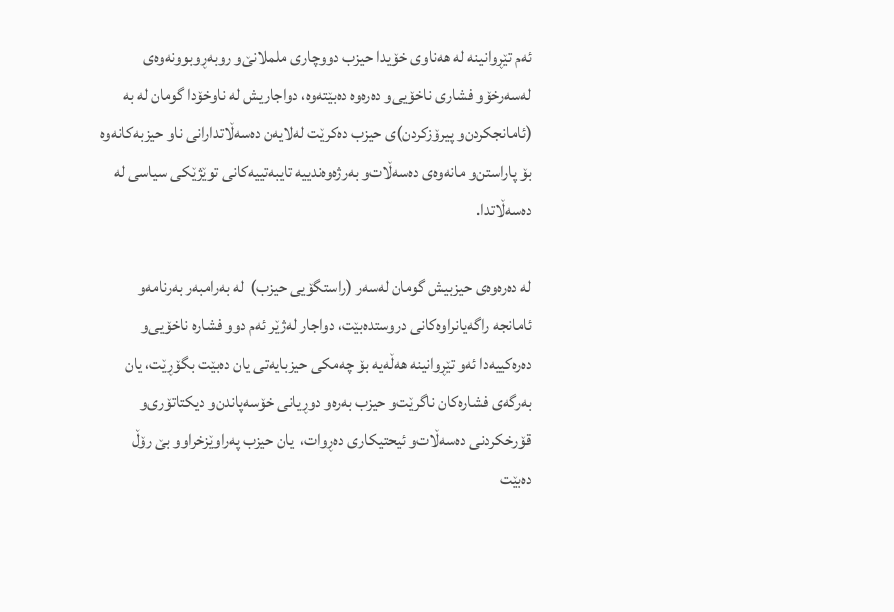ئه‌م تێڕوانینه‌ له‌ هه‌ناوی‌ خۆیدا حیزب دووچاری‌ ململانێ‌‌و روبه‌ڕوبوونه‌وه‌ی‌ له‌سه‌رخۆو فشاری‌ ناخۆیی‌‌و ده‌ره‌وه‌ ده‌بێته‌وه‌، دواجاریش له‌ ناوخۆدا گومان له‌ به‌ (ئامانجكردن‌و پیرۆزكردن)ی‌ حیزب ده‌كرێت له‌لایه‌ن ده‌سه‌ڵاتدارانی‌ ناو حیزبه‌كانه‌وه‌ بۆ پاراستن‌و مانه‌وه‌ی‌ ده‌سه‌ڵات‌و به‌رژه‌وه‌ندییه‌ تایبه‌تییه‌كانی‌ توێژێكی‌ سیاسی‌ له‌ ده‌سه‌ڵاتدا.

له‌ ده‌ره‌وه‌ی‌ حیزبیش گومان له‌سه‌ر (راستگۆیی‌ حیزب)  له‌ به‌رامبه‌ر به‌رنامه‌‌و ئامانجه‌ راگه‌یانراوه‌كانی‌ دروستده‌بێت، دواجار له‌ژێر ئه‌م دوو فشاره‌ ناخۆیی‌‌و ده‌ره‌كییه‌دا ئه‌و تێڕوانینه‌ هه‌ڵه‌یه‌ بۆ چه‌مكی‌ حیزبایه‌تی‌ یان ده‌بێت بگۆڕێت، یان به‌رگه‌ی‌ فشاره‌كان ناگرێت‌و حیزب به‌ره‌و دوڕیانی‌ خۆسه‌پاندن‌و دیكتاتۆری‌‌و قۆرخكردنی‌ ده‌سه‌ڵات‌و ئیحتیكاری‌ ده‌ڕوات،  یان حیزب په‌راوێزخراوو بێ‌ رۆڵ‌  ده‌بێت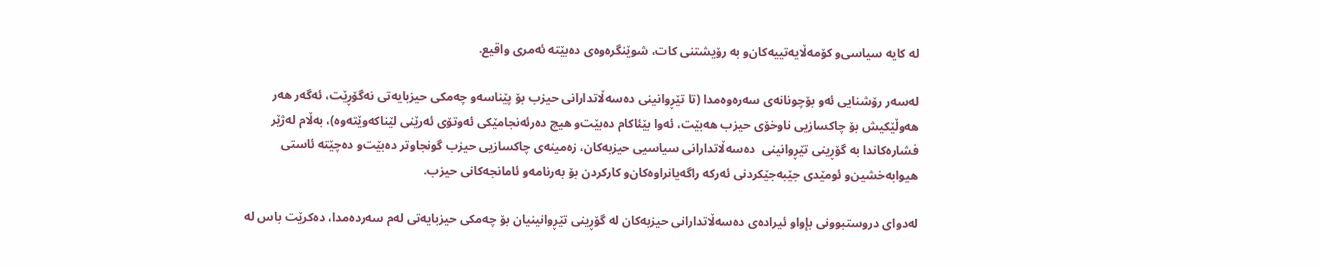له‌ كایه‌ سیاسی‌‌و كۆمه‌ڵایه‌تییه‌كان‌و به‌ رۆیشتنی‌ كات، شوێنگره‌وه‌ی‌ ده‌بێته‌ ئه‌مری‌ واقیع.

له‌سه‌ر رۆشنایی‌ ئه‌و بۆچونانه‌ی‌ سه‌ره‌وه‌مدا (تا تێڕوانینی‌ ده‌سه‌ڵاتدارانی‌ حیزب بۆ پێناسه‌‌و چه‌مكی‌ حیزبایه‌تی‌ نه‌گۆڕێت، ئه‌گه‌ر هه‌ر هه‌وڵێكیش بۆ چاكسازیی‌ ناوخۆی‌ حیزب هه‌بێت، ئه‌وا بێئاكام ده‌بێت‌و هیچ ده‌رئه‌نجامێكی‌ ئه‌وتۆی‌ ئه‌رێنی‌ لێناكه‌وێته‌وه‌)، به‌ڵام له‌ژێر فشاره‌كاندا به‌ گۆڕینی‌ تێڕوانینی‌  ده‌سه‌ڵاتدارانی‌ سیاسیی‌ حیزبه‌كان، زه‌مینه‌ی‌ چاكسازیی‌ حیزب گونجاوتر ده‌بێت‌و ده‌چێته‌ ئاستی‌ هیوابه‌خشین‌و ئومێدی‌ جێبه‌جێكردنی‌ ئه‌ركه‌ راگه‌یانراوه‌كان‌و كاركردن بۆ به‌رنامه‌و ئامانجه‌كانی‌ حیزب.

له‌دوای‌ دروستبوونی‌ بإواو ئیراده‌ی‌ ده‌سه‌ڵاتدارانی‌ حیزبه‌كان له‌ گۆڕینی‌ تێڕوانینیان بۆ چه‌مكی‌ حیزبایه‌تی‌ له‌م سه‌رده‌مدا، ده‌كرێت باس له‌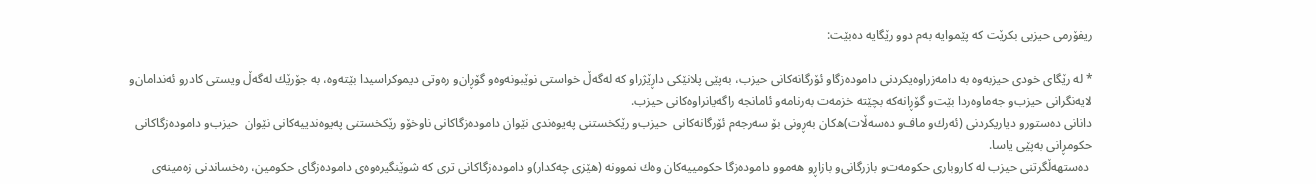ریفۆرمی‌ حیزبی‌ بكرێت كه‌ پێموایه‌ به‌م دوو رێگایه‌ ده‌بێت:

* له‌ رێگای‌ خودی‌ حیزبه‌وه‌ به‌ دامه‌زراوه‌یكردنی‌ داموده‌زگاو ئۆرگانه‌كانی‌ حیزب، به‌پێی‌ پلانێكی‌ داڕێژراو كه‌ له‌گه‌ڵ‌ خواستی‌ نوێبونه‌وه‌‌و گۆڕان‌و ره‌وتی‌ دیموكراسیدا بێته‌وه‌، به‌ جۆرێك له‌گه‌ڵ‌ ویستی‌ كادرو ئه‌ندامان‌و لایه‌نگرانی‌ حیزب‌و جه‌ماوه‌ردا بێت‌و گۆڕانه‌كه‌ بچێته‌ خزمه‌ت به‌رنامه‌و ئامانجه‌ راگه‌یانراوه‌كانی‌ حیزب.
دانانی‌ ده‌ستورو دیاریكردنی‌ (ئه‌رك‌و ماف‌و ده‌سه‌ڵات)ه‌كان به‌ڕونی‌ بۆ سه‌رجه‌م ئۆرگانه‌كانی‌  حیزب‌و رێكخستنی‌ په‌یوه‌ندی‌ نێوان داموده‌زگاكانی‌ ناوخۆو رێكخستنی‌ په‌یوه‌ندییه‌كانی‌ نێوان  حیزب‌و داموده‌زگاكانی‌ حكومڕانی‌ به‌پێی‌ یاسا.
 ده‌ستهه‌ڵگرتنی‌ حیزب له‌ كاروباری‌ حكومه‌ت‌و بازرگانی‌‌و بازاڕو هه‌موو داموده‌زگا حكومییه‌كان وه‌ك نموونه‌ (هێزی‌ چه‌كدار)و داموده‌زگاكانی‌ تری‌ كه‌ شوێنگیره‌وه‌ی‌ داموده‌زگای‌ حكومین، ره‌خساندنی‌ زه‌مینه‌ی‌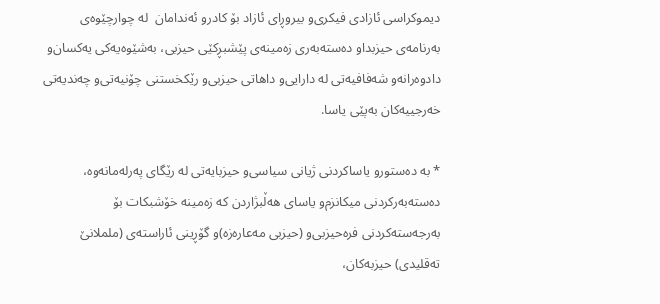دیموكراسی‌ ئازادی‌ فیكری‌‌و بیروڕای‌ ئازاد بۆ كادرو ئه‌ندامان  له‌ چوارچێوه‌ی‌ به‌رنامه‌ی‌ حیزبداو ده‌سته‌به‌ری‌ زه‌مینه‌ی‌ پێشبڕكێی‌ حیزبی‌، به‌شێوه‌یه‌كی‌ یه‌كسان‌و دادوه‌رانه‌‌و شه‌فافیه‌تی‌ له‌ دارایی‌‌و داهاتی‌ حیزبی‌‌و رێكخستنی‌ چۆنیه‌تی‌‌و چه‌ندیه‌تی‌ خه‌رجییه‌كان به‌پێی‌ یاسا.

* به‌ ده‌ستورو یاساكردنی‌ ژیانی‌ سیاسی‌‌و حیزبایه‌تی‌ له‌ رێگای‌ په‌رله‌مانه‌وه‌، ده‌سته‌به‌ركردنی‌ میكانزم‌و یاسای هه‌ڵبژاردن كه‌ زه‌مینه‌ خۆشبكات بۆ به‌رجه‌سته‌كردنی‌ فره‌حیزبی‌‌و (حیزبی‌ مه‌عاره‌زه‌)و گۆڕینی‌ ئاراسته‌ی‌ (ململانێ‌ ته‌قلیدی‌) حیزبه‌كان،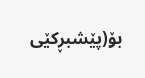بۆ(پێشبڕكێی‌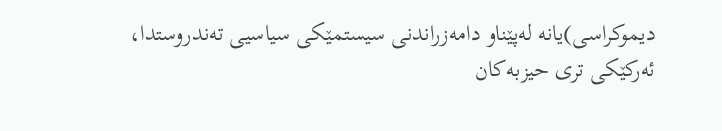دیموكراسی‌)یانه‌ له‌پێناو دامه‌زراندنی‌ سیستمێكی‌ سیاسیی‌ ته‌ندروستدا، ئه‌ركێكی‌ تری‌ حیزبه‌كان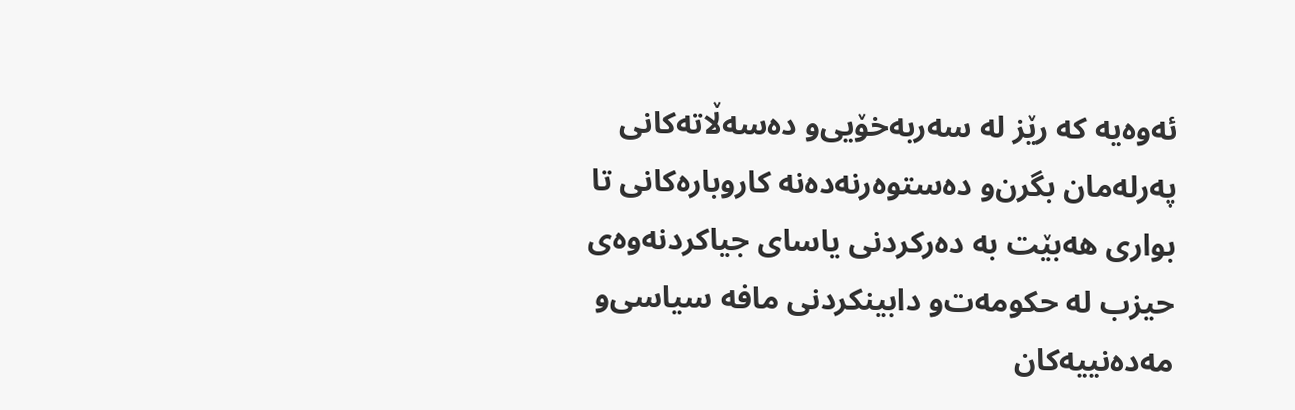ئه‌وه‌یه‌ كه‌ رێز له‌ سه‌ربه‌خۆیی‌‌و ده‌سه‌ڵاته‌كانی‌ په‌رله‌مان بگرن‌و ده‌ستوه‌رنه‌ده‌نه‌ كاروباره‌كانی‌ تا بواری‌ هه‌بێت به‌ ده‌ركردنی‌ یاسای‌ جیاكردنه‌وه‌ی‌ حیزب له‌ حكومه‌ت‌و دابینكردنی‌ مافه‌ سیاسی‌‌و مه‌ده‌نییه‌كان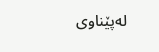له‌پێناوی‌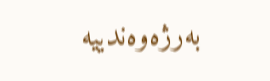به‌رژه‌وه‌ندییه‌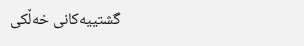گشتییه‌كانی‌ خه‌ڵكی‌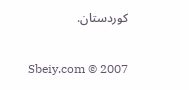كوردستان.

Sbeiy.com © 2007